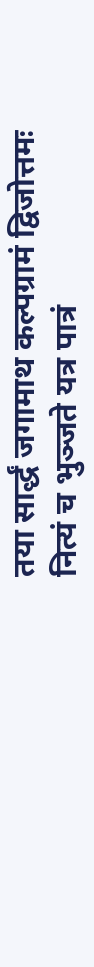तया सार्द्धं जगामाथ कल्पग्रामं द्विजोत्तमः
नित्यं च भुञ्जते यत्र पात्रं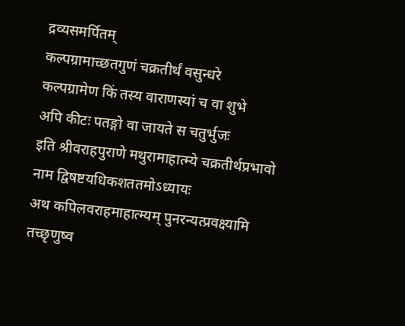द्रव्यसमर्पितम्
कल्पग्रामाच्छतगुणं चक्रतीर्थं वसुन्धरे
कल्पग्रामेण किं तस्य वाराणस्यां च वा शुभे
अपि कीटः पतङ्गो वा जायते स चतुर्भुजः
इति श्रीवराहपुराणे मथुरामाहात्म्ये चक्रतीर्थप्रभावो नाम द्विषष्टयधिकशततमोऽध्यायः
अथ कपिलवराहमाहात्म्यम् पुनरन्यत्प्रवक्ष्यामि तच्छृणुष्व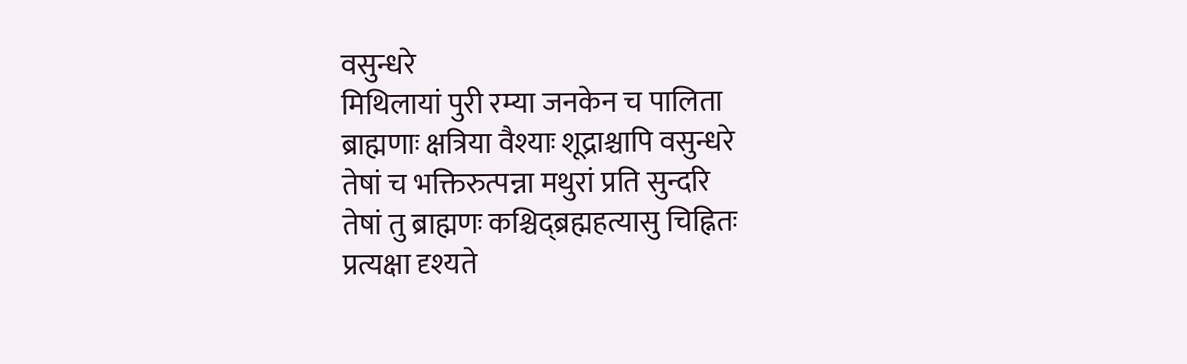वसुन्धरे
मिथिलायां पुरी रम्या जनकेन च पालिता
ब्राह्मणाः क्षत्रिया वैश्याः शूद्राश्चापि वसुन्धरे
तेषां च भक्तिरुत्पन्ना मथुरां प्रति सुन्दरि
तेषां तु ब्राह्मणः कश्चिद्ब्रह्महत्यासु चिह्नितः
प्रत्यक्षा दृश्यते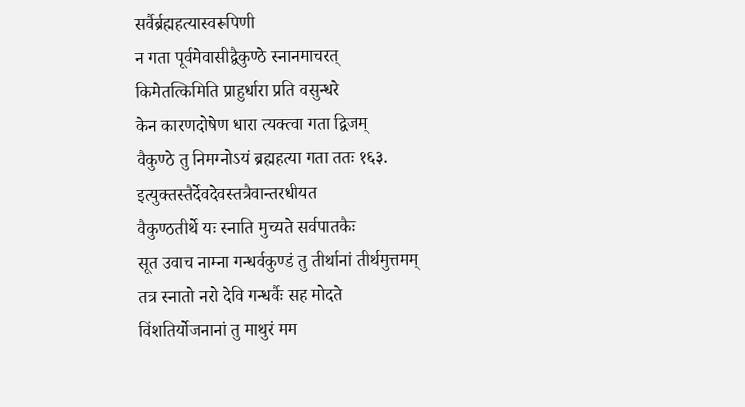सर्वैर्ब्रह्महत्यास्वरूपिणी
न गता पूर्वमेवासीद्वैकुण्ठे स्नानमाचरत्
किमेतत्किमिति प्राहुर्धारा प्रति वसुन्धरे
केन कारणदोषेण धारा त्यक्त्वा गता द्विजम्
वैकुण्ठे तु निमग्नोऽयं ब्रह्महत्या गता ततः १६३.
इत्युक्तस्तैर्देवदेवस्तत्रैवान्तरधीयत
वैकुण्ठतीर्थे यः स्नाति मुच्यते सर्वपातकैः
सूत उवाच नाम्ना गन्धर्वकुण्डं तु तीर्थानां तीर्थमुत्तमम्
तत्र स्नातो नरो देवि गन्धर्वैः सह मोदते
विंशतिर्योजनानां तु माथुरं मम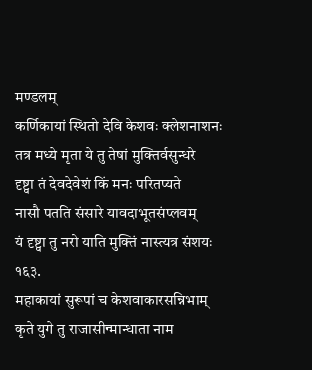मण्डलम्
कर्णिकायां स्थितो देवि केशवः क्लेशनाशनः
तत्र मध्ये मृता ये तु तेषां मुक्तिर्वसुन्धरे
दृष्ट्वा तं देवदेवेशं किं मनः परितप्यते
नासौ पतति संसारे यावदाभूतसंप्लवम्
यं दृष्ट्वा तु नरो याति मुक्तिं नास्त्यत्र संशयः १६३.
महाकायां सुरूपां च केशवाकारसन्निभाम्
कृते युगे तु राजासीन्मान्धाता नाम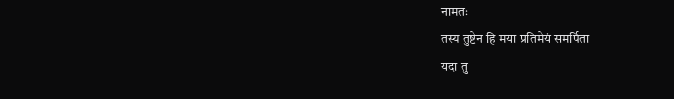नामतः
तस्य तुष्टेन हि मया प्रतिमेयं समर्पिता
यदा तु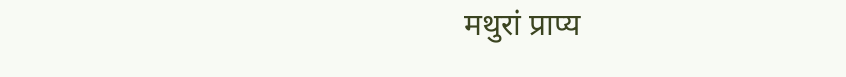मथुरां प्राप्य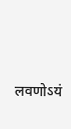लवणोऽयं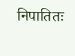निपातितः